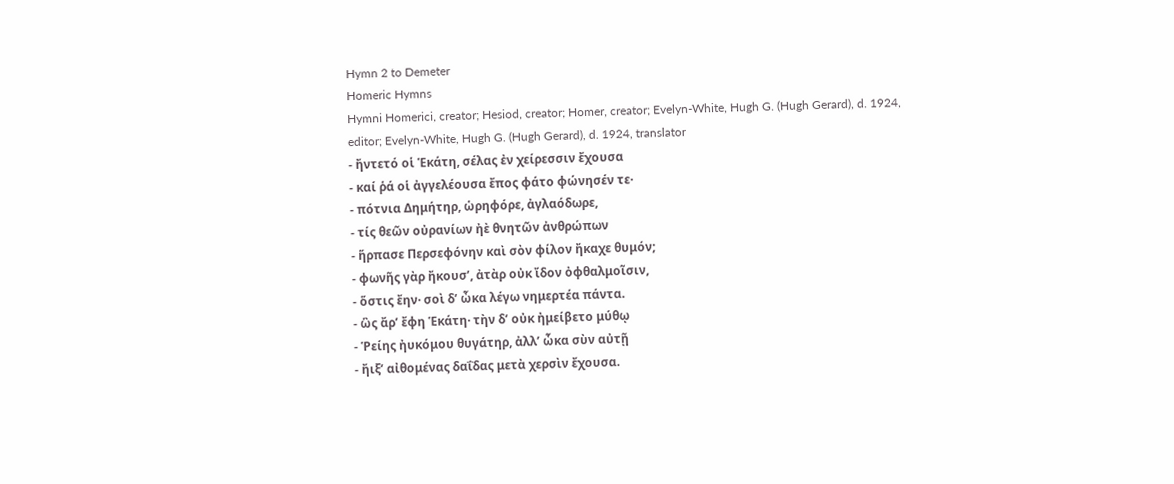Hymn 2 to Demeter
Homeric Hymns
Hymni Homerici, creator; Hesiod, creator; Homer, creator; Evelyn-White, Hugh G. (Hugh Gerard), d. 1924, editor; Evelyn-White, Hugh G. (Hugh Gerard), d. 1924, translator
- ἤντετό οἱ Ἑκάτη, σέλας ἐν χείρεσσιν ἔχουσα
- καί ῥά οἱ ἀγγελέουσα ἔπος φάτο φώνησέν τε·
- πότνια Δημήτηρ, ὡρηφόρε, ἀγλαόδωρε,
- τίς θεῶν οὐρανίων ἠὲ θνητῶν ἀνθρώπων
- ἥρπασε Περσεφόνην καὶ σὸν φίλον ἤκαχε θυμόν;
- φωνῆς γὰρ ἤκουσʼ, ἀτὰρ οὐκ ἴδον ὀφθαλμοῖσιν,
- ὅστις ἔην· σοὶ δʼ ὦκα λέγω νημερτέα πάντα.
- ὣς ἄρʼ ἔφη Ἑκάτη· τὴν δʼ οὐκ ἠμείβετο μύθῳ
- Ῥείης ἠυκόμου θυγάτηρ, ἀλλʼ ὦκα σὺν αὐτῇ
- ἤιξʼ αἰθομένας δαΐδας μετὰ χερσὶν ἔχουσα.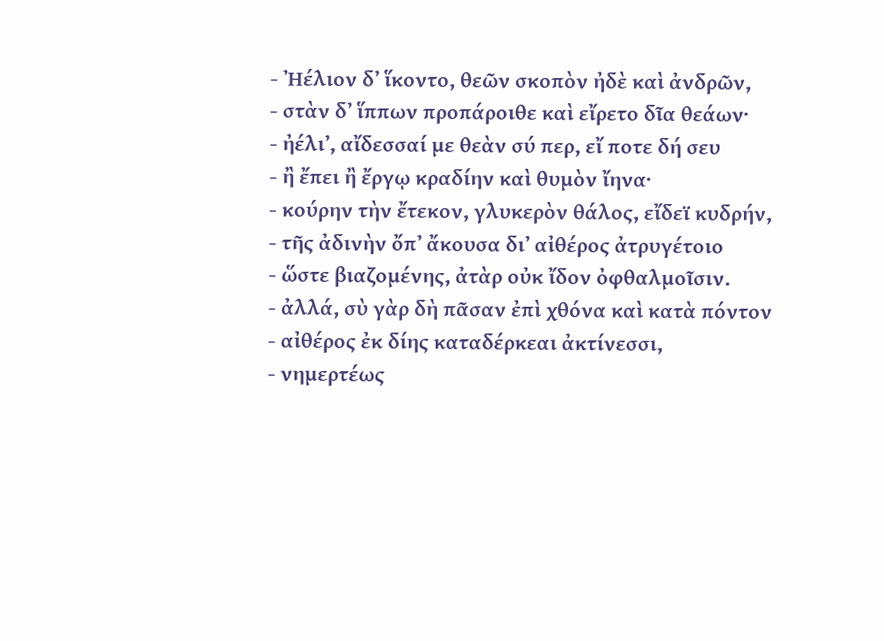- Ἠέλιον δʼ ἵκοντο, θεῶν σκοπὸν ἠδὲ καὶ ἀνδρῶν,
- στὰν δʼ ἵππων προπάροιθε καὶ εἴρετο δῖα θεάων·
- ἠέλιʼ, αἴδεσσαί με θεὰν σύ περ, εἴ ποτε δή σευ
- ἢ ἔπει ἢ ἔργῳ κραδίην καὶ θυμὸν ἴηνα·
- κούρην τὴν ἔτεκον, γλυκερὸν θάλος, εἴδεϊ κυδρήν,
- τῆς ἀδινὴν ὄπʼ ἄκουσα διʼ αἰθέρος ἀτρυγέτοιο
- ὥστε βιαζομένης, ἀτὰρ οὐκ ἴδον ὀφθαλμοῖσιν.
- ἀλλά, σὺ γὰρ δὴ πᾶσαν ἐπὶ χθόνα καὶ κατὰ πόντον
- αἰθέρος ἐκ δίης καταδέρκεαι ἀκτίνεσσι,
- νημερτέως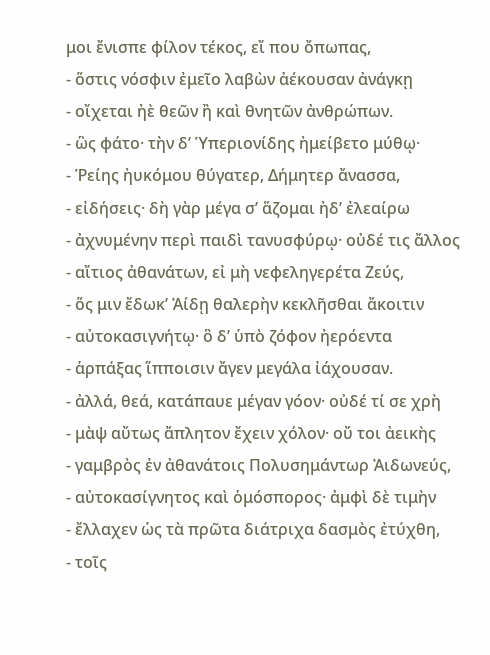μοι ἔνισπε φίλον τέκος, εἴ που ὄπωπας,
- ὅστις νόσφιν ἐμεῖο λαβὼν ἀέκουσαν ἀνάγκῃ
- οἴχεται ἠὲ θεῶν ἢ καὶ θνητῶν ἀνθρώπων.
- ὣς φάτο· τὴν δʼ Ὑπεριονίδης ἠμείβετο μύθῳ·
- Ῥείης ἠυκόμου θύγατερ, Δήμητερ ἄνασσα,
- εἰδήσεις· δὴ γὰρ μέγα σʼ ἅζομαι ἠδʼ ἐλεαίρω
- ἀχνυμένην περὶ παιδὶ τανυσφύρῳ· οὐδέ τις ἄλλος
- αἴτιος ἀθανάτων, εἰ μὴ νεφεληγερέτα Ζεύς,
- ὅς μιν ἔδωκʼ Ἀίδῃ θαλερὴν κεκλῆσθαι ἄκοιτιν
- αὐτοκασιγνήτῳ· ὃ δʼ ὑπὸ ζόφον ἠερόεντα
- ἁρπάξας ἵπποισιν ἄγεν μεγάλα ἰάχουσαν.
- ἀλλά, θεά, κατάπαυε μέγαν γόον· οὐδέ τί σε χρὴ
- μὰψ αὔτως ἄπλητον ἔχειν χόλον· οὔ τοι ἀεικὴς
- γαμβρὸς ἐν ἀθανάτοις Πολυσημάντωρ Ἀιδωνεύς,
- αὐτοκασίγνητος καὶ ὁμόσπορος· ἀμφὶ δὲ τιμὴν
- ἔλλαχεν ὡς τὰ πρῶτα διάτριχα δασμὸς ἐτύχθη,
- τοῖς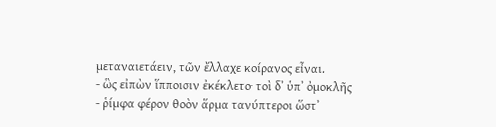μεταναιετάειν, τῶν ἔλλαχε κοίρανος εἶναι.
- ὣς εἰπὼν ἵπποισιν ἐκέκλετο· τοὶ δʼ ὑπʼ ὀμοκλῆς
- ῥίμφα φέρον θοὸν ἅρμα τανύπτεροι ὥστʼ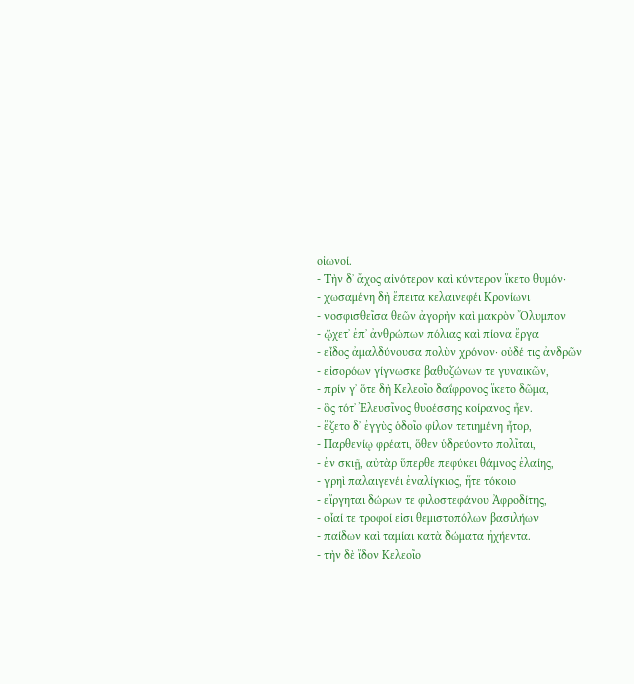οἰωνοί.
- Τὴν δʼ ἄχος αἰνότερον καὶ κύντερον ἵκετο θυμόν·
- χωσαμένη δὴ ἔπειτα κελαινεφέι Κρονίωνι
- νοσφισθεῖσα θεῶν ἀγορὴν καὶ μακρὸν Ὄλυμπον
- ᾤχετʼ ἐπʼ ἀνθρώπων πόλιας καὶ πίονα ἔργα
- εἶδος ἀμαλδύνουσα πολὺν χρόνον· οὐδέ τις ἀνδρῶν
- εἰσορόων γίγνωσκε βαθυζώνων τε γυναικῶν,
- πρίν γʼ ὅτε δὴ Κελεοῖο δαΐφρονος ἵκετο δῶμα,
- ὃς τότʼ Ἐλευσῖνος θυοέσσης κοίρανος ἦεν.
- ἕζετο δʼ ἐγγὺς ὁδοῖο φίλον τετιημένη ἦτορ,
- Παρθενίῳ φρέατι, ὅθεν ὑδρεύοντο πολῖται,
- ἐν σκιῇ, αὐτὰρ ὕπερθε πεφύκει θάμνος ἐλαίης,
- γρηὶ παλαιγενέι ἐναλίγκιος, ἥτε τόκοιο
- εἴργηται δώρων τε φιλοστεφάνου Ἀφροδίτης,
- οἷαί τε τροφοί εἰσι θεμιστοπόλων βασιλήων
- παίδων καὶ ταμίαι κατὰ δώματα ἠχήεντα.
- τὴν δὲ ἴδον Κελεοῖο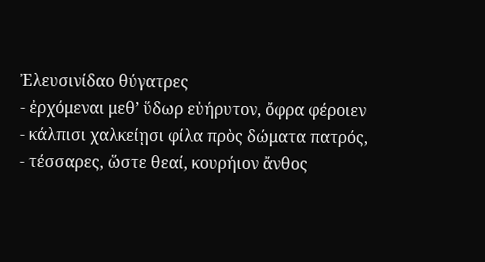Ἐλευσινίδαο θύγατρες
- ἐρχόμεναι μεθʼ ὕδωρ εὐήρυτον, ὄφρα φέροιεν
- κάλπισι χαλκείῃσι φίλα πρὸς δώματα πατρός,
- τέσσαρες, ὥστε θεαί, κουρήιον ἄνθος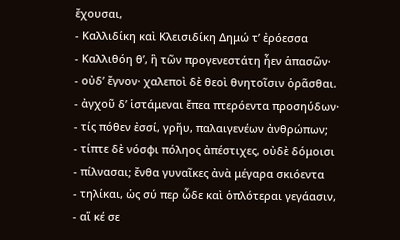ἔχουσαι,
- Καλλιδίκη καὶ Κλεισιδίκη Δημώ τʼ ἐρόεσσα
- Καλλιθόη θʼ, ἣ τῶν προγενεστάτη ἦεν ἁπασῶν·
- οὐδʼ ἔγνον· χαλεποὶ δὲ θεοὶ θνητοῖσιν ὁρᾶσθαι.
- ἀγχοῦ δʼ ἱστάμεναι ἔπεα πτερόεντα προσηύδων·
- τίς πόθεν ἐσσί, γρῆυ, παλαιγενέων ἀνθρώπων;
- τίπτε δὲ νόσφι πόληος ἀπέστιχες, οὐδὲ δόμοισι
- πίλνασαι; ἔνθα γυναῖκες ἀνὰ μέγαρα σκιόεντα
- τηλίκαι, ὡς σύ περ ὧδε καὶ ὁπλότεραι γεγάασιν,
- αἵ κέ σε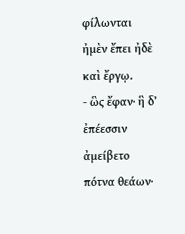φίλωνται ἠμὲν ἔπει ἠδὲ καὶ ἔργῳ.
- ὣς ἔφαν· ἣ δʼ ἐπέεσσιν ἀμείβετο πότνα θεάων·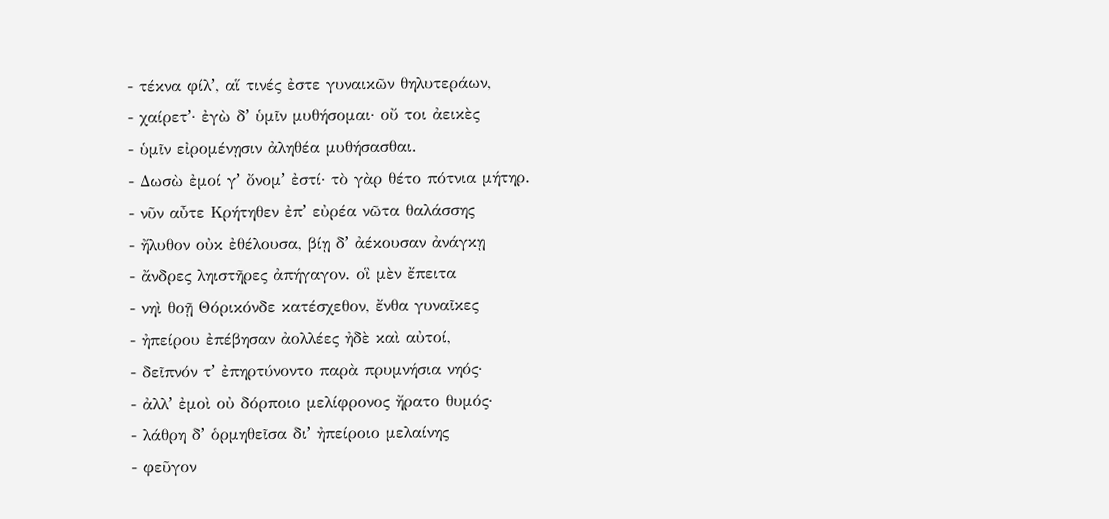- τέκνα φίλʼ, αἵ τινές ἐστε γυναικῶν θηλυτεράων,
- χαίρετʼ· ἐγὼ δʼ ὑμῖν μυθήσομαι· οὔ τοι ἀεικὲς
- ὑμῖν εἰρομένῃσιν ἀληθέα μυθήσασθαι.
- Δωσὼ ἐμοί γʼ ὄνομʼ ἐστί· τὸ γὰρ θέτο πότνια μήτηρ.
- νῦν αὖτε Κρήτηθεν ἐπʼ εὐρέα νῶτα θαλάσσης
- ἤλυθον οὐκ ἐθέλουσα, βίῃ δʼ ἀέκουσαν ἀνάγκῃ
- ἄνδρες ληιστῆρες ἀπήγαγον. οἳ μὲν ἔπειτα
- νηὶ θοῇ Θόρικόνδε κατέσχεθον, ἔνθα γυναῖκες
- ἠπείρου ἐπέβησαν ἀολλέες ἠδὲ καὶ αὐτοί,
- δεῖπνόν τʼ ἐπηρτύνοντο παρὰ πρυμνήσια νηός·
- ἀλλʼ ἐμοὶ οὐ δόρποιο μελίφρονος ἤρατο θυμός·
- λάθρη δʼ ὁρμηθεῖσα διʼ ἠπείροιο μελαίνης
- φεῦγον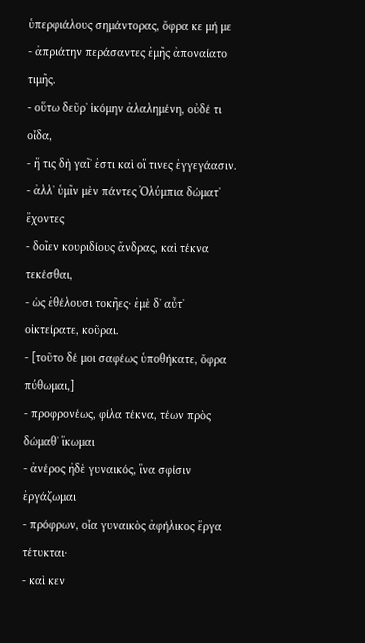ὑπερφιάλους σημάντορας, ὄφρα κε μή με
- ἀπριάτην περάσαντες ἐμῆς ἀποναίατο τιμῆς.
- οὕτω δεῦρʼ ἱκόμην ἀλαλημένη, οὐδέ τι οἶδα,
- ἥ τις δὴ γαῖʼ ἐστι καὶ οἵ τινες ἐγγεγάασιν.
- ἀλλʼ ὑμῖν μὲν πάντες Ὀλύμπια δώματʼ ἔχοντες
- δοῖεν κουριδίους ἄνδρας, καὶ τέκνα τεκέσθαι,
- ὡς ἐθέλουσι τοκῆες· ἐμὲ δʼ αὖτʼ οἰκτείρατε, κοῦραι.
- [τοῦτο δέ μοι σαφέως ὑποθήκατε, ὄφρα πύθωμαι,]
- προφρονέως, φίλα τέκνα, τέων πρὸς δώμαθʼ ἵκωμαι
- ἀνέρος ἠδὲ γυναικός, ἵνα σφίσιν ἐργάζωμαι
- πρόφρων, οἷα γυναικὸς ἀφήλικος ἔργα τέτυκται·
- καὶ κεν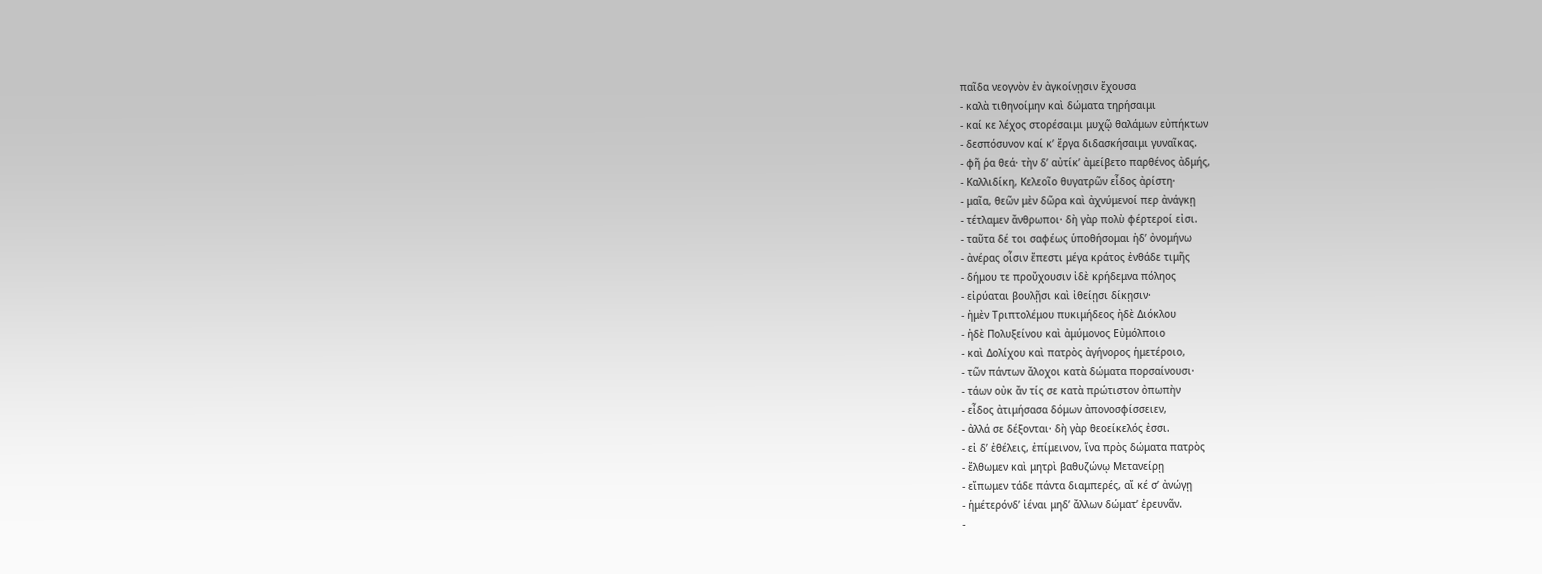παῖδα νεογνὸν ἐν ἀγκοίνῃσιν ἔχουσα
- καλὰ τιθηνοίμην καὶ δώματα τηρήσαιμι
- καί κε λέχος στορέσαιμι μυχῷ θαλάμων εὐπήκτων
- δεσπόσυνον καί κʼ ἔργα διδασκήσαιμι γυναῖκας.
- φῆ ῥα θεά· τὴν δʼ αὐτίκʼ ἀμείβετο παρθένος ἀδμής,
- Καλλιδίκη, Κελεοῖο θυγατρῶν εἶδος ἀρίστη·
- μαῖα, θεῶν μὲν δῶρα καὶ ἀχνύμενοί περ ἀνάγκῃ
- τέτλαμεν ἄνθρωποι· δὴ γὰρ πολὺ φέρτεροί εἰσι.
- ταῦτα δέ τοι σαφέως ὑποθήσομαι ἠδʼ ὀνομήνω
- ἀνέρας οἷσιν ἔπεστι μέγα κράτος ἐνθάδε τιμῆς
- δήμου τε προὔχουσιν ἰδὲ κρήδεμνα πόληος
- εἰρύαται βουλῇσι καὶ ἰθείῃσι δίκῃσιν·
- ἠμὲν Τριπτολέμου πυκιμήδεος ἠδὲ Διόκλου
- ἠδὲ Πολυξείνου καὶ ἀμύμονος Εὐμόλποιο
- καὶ Δολίχου καὶ πατρὸς ἀγήνορος ἡμετέροιο,
- τῶν πάντων ἄλοχοι κατὰ δώματα πορσαίνουσι·
- τάων οὐκ ἄν τίς σε κατὰ πρώτιστον ὀπωπὴν
- εἶδος ἀτιμήσασα δόμων ἀπονοσφίσσειεν,
- ἀλλά σε δέξονται· δὴ γὰρ θεοείκελός ἐσσι.
- εἰ δʼ ἐθέλεις, ἐπίμεινον, ἵνα πρὸς δώματα πατρὸς
- ἔλθωμεν καὶ μητρὶ βαθυζώνῳ Μετανείρῃ
- εἴπωμεν τάδε πάντα διαμπερές, αἴ κέ σʼ ἀνώγῃ
- ἡμέτερόνδʼ ἰέναι μηδʼ ἄλλων δώματʼ ἐρευνᾶν.
-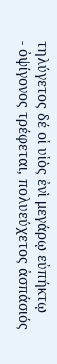τηλύγετος δέ οἱ υἱὸς ἐνὶ μεγάρῳ εὐπήκτῳ
- ὀψίγονος τρέφεται, πολυεύχετος ἀσπάσιός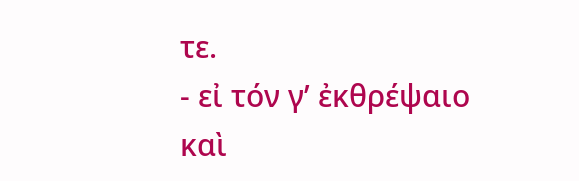τε.
- εἰ τόν γʼ ἐκθρέψαιο καὶ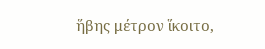ἥβης μέτρον ἵκοιτο,